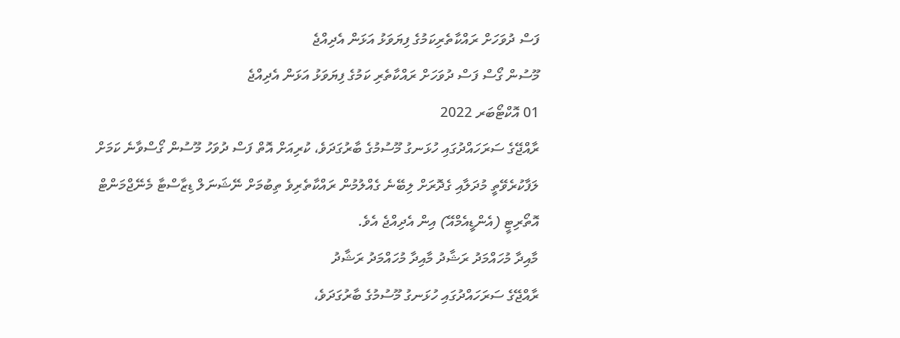ފަސް ދުވަހަށް ރައްކާތެރިކަމުގެ ފިޔަވަޅު އަޅަން އެދިއްޖެ
މޫސުން ގޯސް ފަސް ދުވަހަށް ރައްކާތެރި ކަމުގެ ފިޔަވަޅު އަޅަން އެދިއްޖެ
01 އޮކްޓޯބަރ 2022
ރާއްޖޭގެ ސަރަހައްދުގައި ހުޅަނގު މޫސުމުގެ ބާރުގަދަވެ، ކުރިއަށް އޮތް ފަސް ދުވަހު މޫސުން ގޯސްވާނެ ކަމަށް ލަފާކުރެވޭތީ މުދަލާއި ގެދޮރަށް ލިބޭނެ ގެއްލުމުން ރައްކާތެރިވެ ތިބުމަށް ނޭޝަނަލް ޑިޒާސްޓާ މެނޭޖްމަންޓް އޮތޯރިޓީ (އެންޑީއެމްއޭ) އިން އެދިއްޖެ އެވެ.
މާއިދާ މުހައްމަދު ރަޝާދު މާއިދާ މުހައްމަދު ރަޝާދު
ރާއްޖޭގެ ސަރަހައްދުގައި ހުޅަނގު މޫސުމުގެ ބާރުގަދަވެ،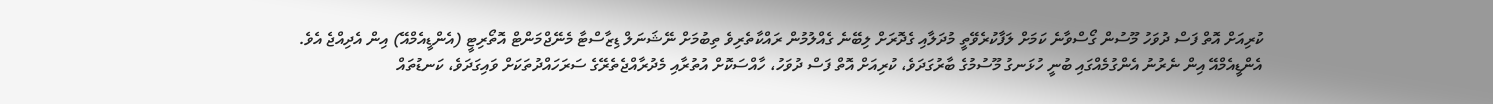ކުރިއަށް އޮތް ފަސް ދުވަހު މޫސުން ގޯސްވާނެ ކަމަށް ލަފާކުރެވޭތީ މުދަލާއި ގެދޮރަށް ލިބޭނެ ގެއްލުމުން ރައްކާތެރިވެ ތިބުމަށް ނޭޝަނަލް ޑިޒާސްޓާ މެނޭޖްމަންޓް އޮތޯރިޓީ (އެންޑީއެމްއޭ) އިން އެދިއްޖެ އެވެ.
އެންޑީއެމްއޭ އިން ނެރުނު އެންގުމެއްގައި ބުނީ ހުޅަނގު މޫސުމުގެ ބާރުގަދަވެ، ކުރިއަށް އޮތް ފަސް ދުވަހު، ހާއްސަކޮށް އުތުރާއި މެދުރާއްޖެތެރޭގެ ސަރަހައްދުތަކަށް ވައިގަދަވެ، ކަނޑުތައް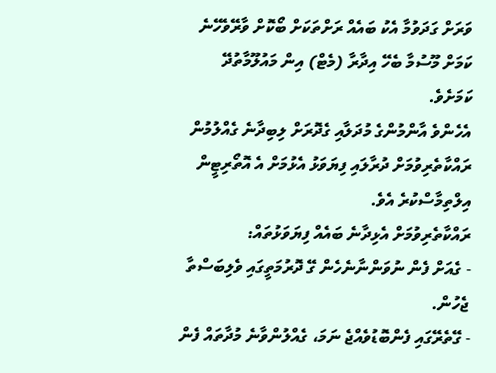ވަރަށް ގަދަވުމާ އެކު ބައެއް ރަށްތަކަށް ބޯކޮށް ވާރޭވެހޭނެ ކަމަށް މޫސުމާ ބެހޭ އިދާރާ (މެޓް) އިން މައުލޫމާތުދޭ ކަމަށެވެ.
އެހެންވެ އާންމުންގެ މުދަލާއި ގެދޮރަށް ލިބިދާނެ ގެއްލުމުން ރައްކާތެރިވުމަށް ދުރާލައި ފިޔަވަޅު އެޅުމަށް އެ އޮތޯރިޓީން އިލްތިމާސްކުރެ އެވެ.
ރައްކާތެރިވުމަށް އެޅިދާނެ ބައެއް ފިޔަވަޅުތައް:
- ގެއަށް ފެން ނުވަންނާނެހެން ގޭ ދޮރުމަތީގައި ވެލިބަސްތާ ޖެހުން.
- ގޭތެރޭގައި ފެންބޮޑުވެއްޖެ ނަމަ، ގެއްލުންވާނެ މުދާތައް ފެން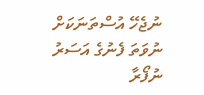ނުޖެހޭ އުސްތަނަކަށް ނުވަތަ ފެނުގެ އަސަރު ނުފޯރާ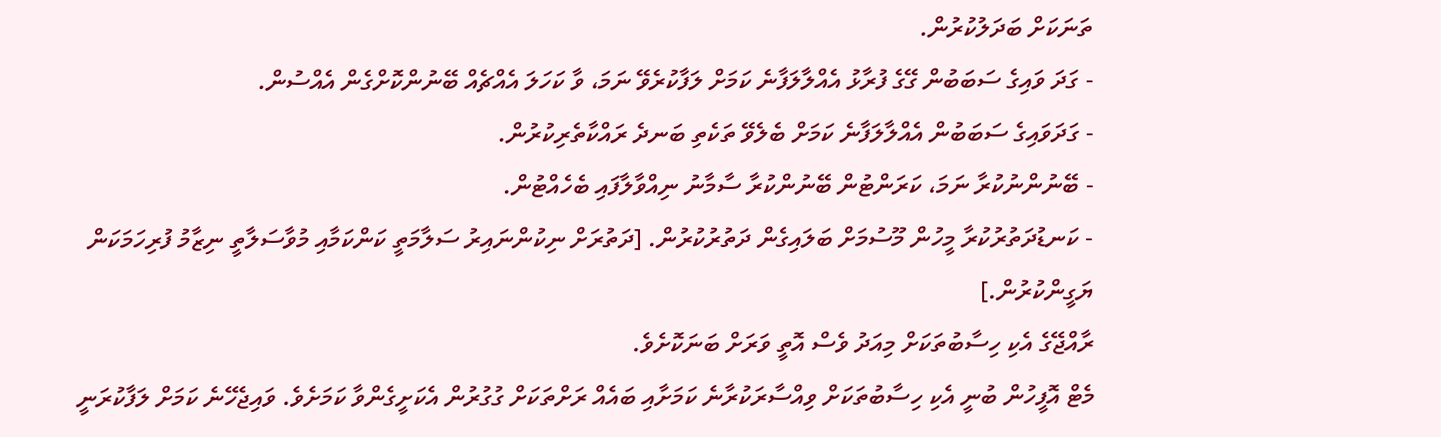ތަނަކަށް ބަދަލުކުރުން.
- ގަދަ ވައިގެ ސަބަބުން ގޭގެ ފުރާޅު އެއްލާލަފާނެ ކަމަށް ލަފާކުރެވޭ ނަމަ، ވާ ކަހަލަ އެއްޗެއް ބޭނުންކޮށްގެން އެއްސުން.
- ގަދަވައިގެ ސަބަބުން އެއްލާލަފާނެ ކަމަށް ބެލެވޭ ތަކެތި ބަނދެ ރައްކާތެރިކުރުން.
- ބޭނުންނުކުރާ ނަމަ، ކަރަންޓުން ބޭނުންކުރާ ސާމާނު ނިއްވާލާފައި ބެހެއްޓުން.
- ކަނޑުދަތުރުކުރާ މީހުން މޫސުމަށް ބަލައިގެން ދަތުރުކުރުން. [ދަތުރަށް ނިކުންނައިރު ސަލާމަތީ ކަންކަމާއި މުވާސަލާތީ ނިޒާމު ފުރިހަމަކަން ޔަގީންކުރުން.]
ރާއްޖޭގެ އެކި ހިސާބުތަކަށް މިއަދު ވެސް އޮތީ ވަރަށް ބަނަކޮށެވެ.
މެޓް އޮފީހުން ބުނީ އެކި ހިސާބުތަކަށް ވިއްސާރަކުރާނެ ކަމަށާއި ބައެއް ރަށްތަކަށް ގުގުރުން އެކަށީގެންވާ ކަމަށެވެ. ވައިޖެހޭނެ ކަމަށް ލަފާކުރަނީ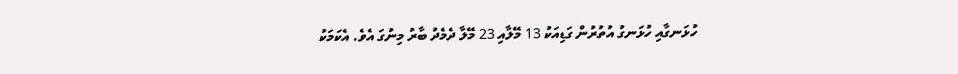ހުޅަނގާއި ހުޅަނގު އުތުރުން ގަޑިއަކު 13 މޭލާއި 23 މޭލާ ދެމެދު ބާރު މިނުގަ އެވެ. އެކަމަކު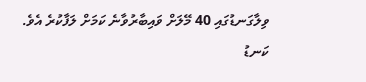ވިލާގަނޑުގައި 40 މޭލަށް ވައިބާރުވާނެ ކަމަށް ލަފާކުރެ އެވެ.
ކަނޑު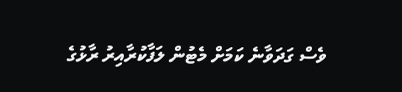ވެސް ގަދަވާނެ ކަމަށް މެޓުން ލަފާކުރާއިރު ރާޅުގެ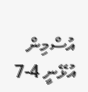އުސްމިން އުޅޭނީ 4-7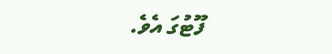ފޫޓުގަ އެވެ.